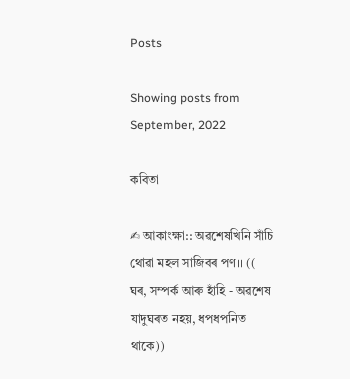Posts

Showing posts from September, 2022

কবিতা

✍ আকাংক্ষা:: অৱশেষখিনি সাঁচি থোৱা মহল সাজিবৰ পণ।। (( ঘৰ, সম্পৰ্ক আৰু হাঁহি - অৱশেষ যাদুঘৰত নহয়, ধপধপনিত থাকে))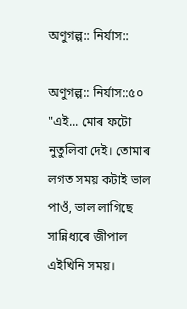অণুগল্প:: নিৰ্যাস::

অণুগল্প:: নিৰ্যাস::৫০ "এই... মোৰ ফটো নুতুলিবা দেই। তোমাৰ লগত সময় কটাই ভাল পাওঁ, ভাল লাগিছে সান্নিধ্যৰে জীপাল এইখিনি সময়।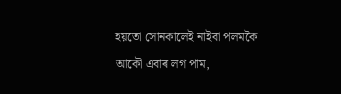হয়তো সোনকালেই নাইবা পলমকৈ আকৌ এবাৰ লগ পাম,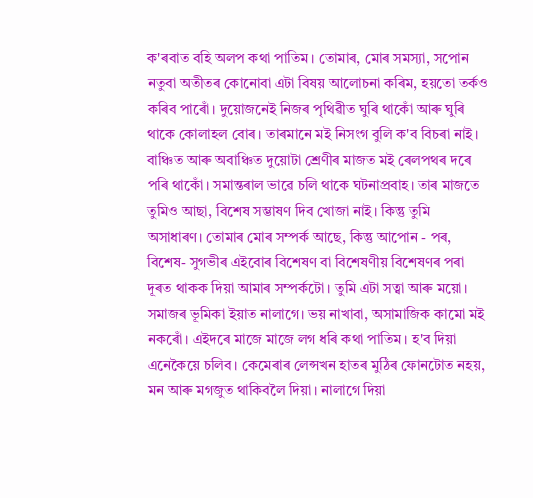ক'ৰবাত বহি অলপ কথা পাতিম। তোমাৰ, মোৰ সমস্যা, সপোন নতুবা অতীতৰ কোনোবা এটা বিষয় আলোচনা কৰিম, হয়তো তৰ্কও কৰিব পাৰোঁ। দুয়োজনেই নিজৰ পৃথিৱীত ঘুৰি থাকোঁ আৰু ঘুৰি থাকে কোলাহল বোৰ। তাৰমানে মই নিসংগ বুলি ক'ব বিচৰা নাই। বাঞ্চিত আৰু অবাঞ্চিত দুয়োটা শ্ৰেণীৰ মাজত মই ৰেলপথৰ দৰে পৰি থাকোঁ। সমান্তৰাল ভাৱে চলি থাকে ঘটনাপ্ৰবাহ। তাৰ মাজতে তুমিও আছা, বিশেষ সম্ভাষণ দিব খোজা নাই। কিন্তু তুমি অসাধাৰণ। তোমাৰ মোৰ সম্পৰ্ক আছে, কিন্তু আপোন - পৰ, বিশেষ- সুগভীৰ এইবোৰ বিশেষণ বা বিশেষণীয় বিশেষণৰ পৰা দূৰত থাকক দিয়া আমাৰ সম্পৰ্কটো। তুমি এটা সত্বা আৰু ময়ো। সমাজৰ ভূমিকা ইয়াত নালাগে। ভয় নাখাবা, অসামাজিক কামো মই নকৰোঁ। এইদৰে মাজে মাজে লগ ধৰি কথা পাতিম। হ'ব দিয়া এনেকৈয়ে চলিব। কেমেৰাৰ লেন্সখন হাতৰ মুঠিৰ ফোনটোত নহয়, মন আৰু মগজুত থাকিবলৈ দিয়া। নালাগে দিয়া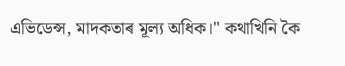এভিডেন্স, মাদকতাৰ মূল্য অধিক।" কথাখিনি কৈ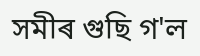সমীৰ গুছি গ'ল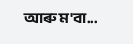আৰু ম'বা...